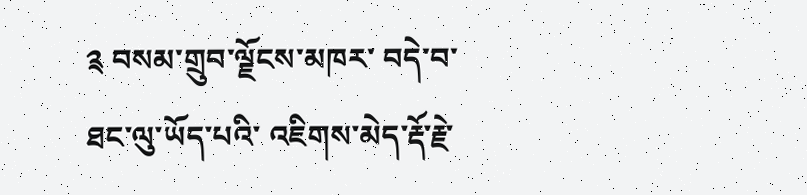༉ བསམ་གྲུབ་ལྗོངས་མཁར་ བདེ་བ་ཐང་ལུ་ཡོད་པའི་ འཇིགས་མེད་རྡོ་རྗེ་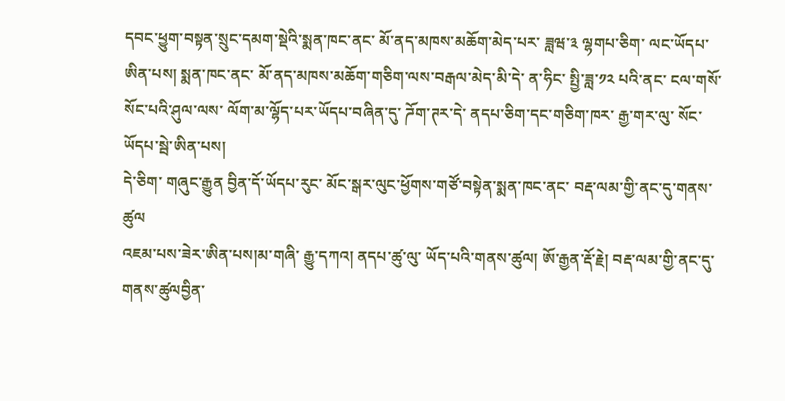དབང་ཕྱུག་བསྟན་སྲུང་དམག་སྡེའི་སྨན་ཁང་ནང་ མོ་ནད་མཁས་མཆོག་མེད་པར་ ཟླཝ་༣ ལྷགཔ་ཅིག་ ལང་ཡོདཔ་ཨིན་པས། སྨན་ཁང་ནང་ མོ་ནད་མཁས་མཆོག་གཅིག་ལས་བརྒལ་མེད་མི་དེ་ ན་ཧིང་ སྤྱི་ཟླ་༡༢ པའི་ནང་ ངལ་གསོ་སོང་པའི་ཤུལ་ལས་ ལོག་མ་ལྷོད་པར་ཡོདཔ་བཞིན་དུ་ ཌོག་ཊར་དེ་ ནདཔ་ཅིག་དང་གཅིག་ཁར་ རྒྱ་གར་ལུ་ སོང་ཡོདཔ་སྦེ་ཨིན་པས།
དེ་ཅིག་ གཞུང་རྒྱུན བྱིན་དོ་ཡོདཔ་རུང་ མོང་སྒར་ལུང་ཕྱོགས་གཙོ་བསྟེན་སྨན་ཁང་ནང་ བརྡ་ལམ་གྱི་ནང་དུ་གནས་ཚུལ
འཇམ་པས་ཟེར་ཨིན་པས།མ་གཞི་ རྒྱུ་དཀའ། ནདཔ་ཚུ་ལུ་ ཡོད་པའི་གནས་ཚུལ། ཨོ་རྒྱན་རྡོ་རྗེ། བརྡ་ལམ་གྱི་ནང་དུ་གནས་ཚུལབྱིན་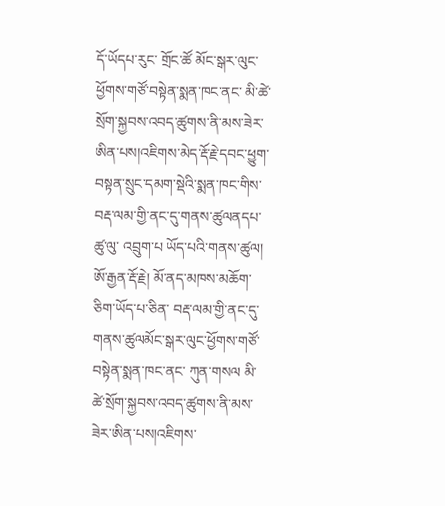དོ་ཡོདཔ་རུང་ གྲོང་ཚོ མོང་སྒར་ལུང་ཕྱོགས་གཙོ་བསྟེན་སྨན་ཁང་ནང་ མི་ཚེ་སྲོག་སྐྱབས་འབད་ཚུགས་ནི་མས་ཟེར་ཨིན་པས།འཇིགས་མེད་རྡོ་རྗེ་དབང་ཕྱུག་བསྟན་སྲུང་དམག་སྡེའི་སྨན་ཁང་གིས་ བརྡ་ལམ་གྱི་ནང་དུ་གནས་ཚུལནདཔ་ཚུ་ལུ་ འབྲུག་པ ཡོད་པའི་གནས་ཚུལ། ཨོ་རྒྱན་རྡོ་རྗེ། མོ་ནད་མཁས་མཆོག་ཅིག་ཡོད་པ་ཅིན་ བརྡ་ལམ་གྱི་ནང་དུ་གནས་ཚུལམོང་སྒར་ལུང་ཕྱོགས་གཙོ་བསྟེན་སྨན་ཁང་ནང་ ཀུན་གསལ མི་ཚེ་སྲོག་སྐྱབས་འབད་ཚུགས་ནི་མས་ཟེར་ཨིན་པས།འཇིགས་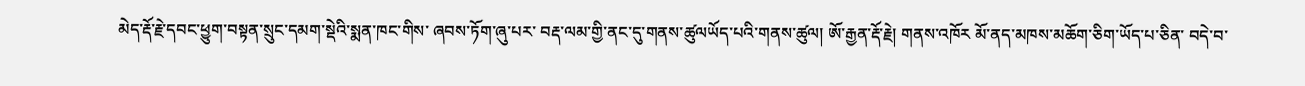མེད་རྡོ་རྗེ་དབང་ཕྱུག་བསྟན་སྲུང་དམག་སྡེའི་སྨན་ཁང་གིས་ ཞབས་ཏོག་ཞུ་པར་ བརྡ་ལམ་གྱི་ནང་དུ་གནས་ཚུལཡོད་པའི་གནས་ཚུལ། ཨོ་རྒྱན་རྡོ་རྗེ། གནས་འཁོར མོ་ནད་མཁས་མཆོག་ཅིག་ཡོད་པ་ཅིན་ བདེ་བ་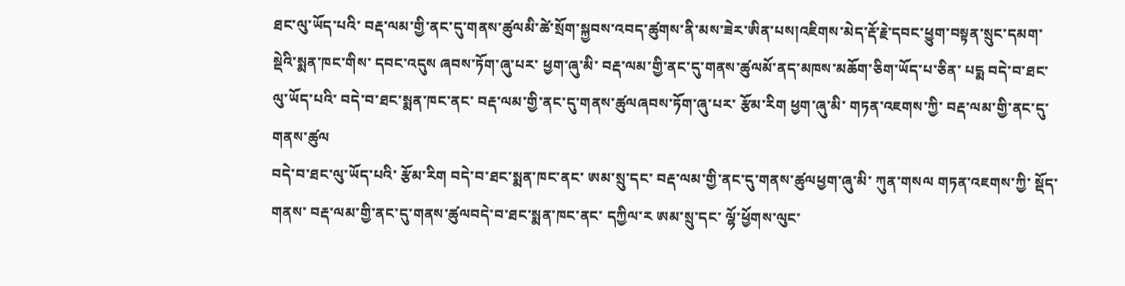ཐང་ལུ་ཡོད་པའི་ བརྡ་ལམ་གྱི་ནང་དུ་གནས་ཚུལམི་ཚེ་སྲོག་སྐྱབས་འབད་ཚུགས་ནི་མས་ཟེར་ཨིན་པས།འཇིགས་མེད་རྡོ་རྗེ་དབང་ཕྱུག་བསྟན་སྲུང་དམག་སྡེའི་སྨན་ཁང་གིས་ དབང་འདུས ཞབས་ཏོག་ཞུ་པར་ ཕྱག་ཞུ་མི་ བརྡ་ལམ་གྱི་ནང་དུ་གནས་ཚུལམོ་ནད་མཁས་མཆོག་ཅིག་ཡོད་པ་ཅིན་ པདྨ བདེ་བ་ཐང་ལུ་ཡོད་པའི་ བདེ་བ་ཐང་སྨན་ཁང་ནང་ བརྡ་ལམ་གྱི་ནང་དུ་གནས་ཚུལཞབས་ཏོག་ཞུ་པར་ རྩོམ་རིག ཕྱག་ཞུ་མི་ གཏན་འཇགས་ཀྱི་ བརྡ་ལམ་གྱི་ནང་དུ་གནས་ཚུལ
བདེ་བ་ཐང་ལུ་ཡོད་པའི་ རྩོམ་རིག བདེ་བ་ཐང་སྨན་ཁང་ནང་ ཨམ་སྲུ་དང་ བརྡ་ལམ་གྱི་ནང་དུ་གནས་ཚུལཕྱག་ཞུ་མི་ ཀུན་གསལ གཏན་འཇགས་ཀྱི་ སྡོད་གནས་ བརྡ་ལམ་གྱི་ནང་དུ་གནས་ཚུལབདེ་བ་ཐང་སྨན་ཁང་ནང་ དཀྱིལ་ར ཨམ་སྲུ་དང་ ལྷོ་ཕྱོགས་ལུང་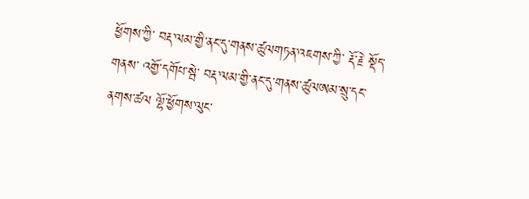ཕྱོགས་ཀྱི་ བརྡ་ལམ་གྱི་ནང་དུ་གནས་ཚུལགཏན་འཇགས་ཀྱི་ རྡོ་རྗེ སྡོད་གནས་ འགྱོ་དགོཔ་སྦེ་ བརྡ་ལམ་གྱི་ནང་དུ་གནས་ཚུལཨམ་སྲུ་དང་ ནགས་ཚལ ལྷོ་ཕྱོགས་ལུང་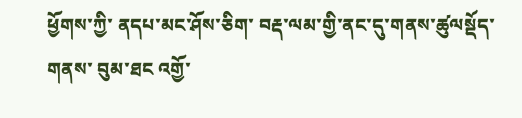ཕྱོགས་ཀྱི་ ནདཔ་མང་ཤོས་ཅིག་ བརྡ་ལམ་གྱི་ནང་དུ་གནས་ཚུལསྡོད་གནས་ བུམ་ཐང འགྱོ་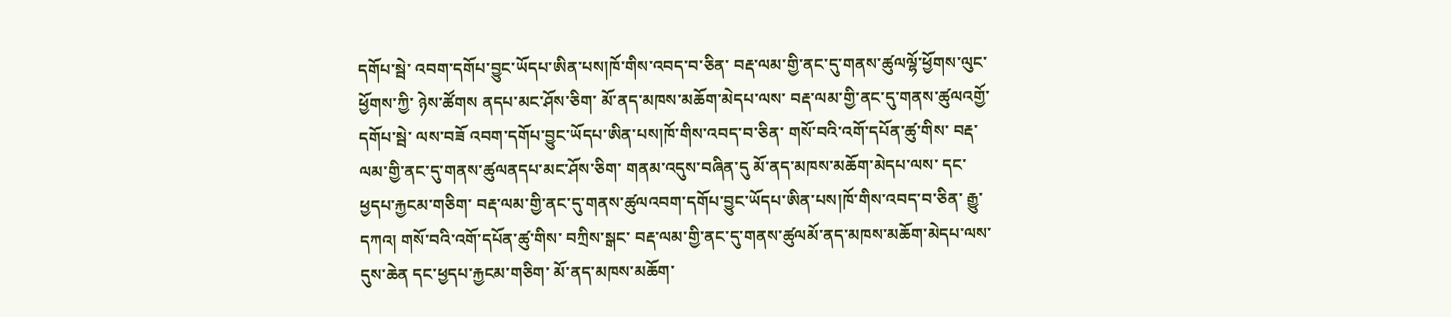དགོཔ་སྦེ་ འབག་དགོཔ་བྱུང་ཡོདཔ་ཨིན་པས།ཁོ་གིས་འབད་བ་ཅིན་ བརྡ་ལམ་གྱི་ནང་དུ་གནས་ཚུལལྷོ་ཕྱོགས་ལུང་ཕྱོགས་ཀྱི་ ཉེས་ཚོགས ནདཔ་མང་ཤོས་ཅིག་ མོ་ནད་མཁས་མཆོག་མེདཔ་ལས་ བརྡ་ལམ་གྱི་ནང་དུ་གནས་ཚུལའགྱོ་དགོཔ་སྦེ་ ལས་བཟོ འབག་དགོཔ་བྱུང་ཡོདཔ་ཨིན་པས།ཁོ་གིས་འབད་བ་ཅིན་ གསོ་བའི་འགོ་དཔོན་ཚུ་གིས་ བརྡ་ལམ་གྱི་ནང་དུ་གནས་ཚུལནདཔ་མང་ཤོས་ཅིག་ གནམ་འདུས་བཞིན་དུ མོ་ནད་མཁས་མཆོག་མེདཔ་ལས་ དང་ཕྱདཔ་རྐྱངམ་གཅིག་ བརྡ་ལམ་གྱི་ནང་དུ་གནས་ཚུལའབག་དགོཔ་བྱུང་ཡོདཔ་ཨིན་པས།ཁོ་གིས་འབད་བ་ཅིན་ རྒྱུ་དཀའ། གསོ་བའི་འགོ་དཔོན་ཚུ་གིས་ བཀྲིས་སྒང་ བརྡ་ལམ་གྱི་ནང་དུ་གནས་ཚུལམོ་ནད་མཁས་མཆོག་མེདཔ་ལས་ དུས་ཆེན དང་ཕྱདཔ་རྐྱངམ་གཅིག་ མོ་ནད་མཁས་མཆོག་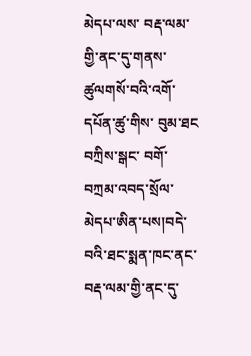མེདཔ་ལས་ བརྡ་ལམ་གྱི་ནང་དུ་གནས་ཚུལགསོ་བའི་འགོ་དཔོན་ཚུ་གིས་ བུམ་ཐང བཀྲིས་སྒང་ བགོ་བཀྲམ་འབད་སྲོལ་མེདཔ་ཨིན་པས།བདེ་བའི་ཐང་སྨན་ཁང་ནང་ བརྡ་ལམ་གྱི་ནང་དུ་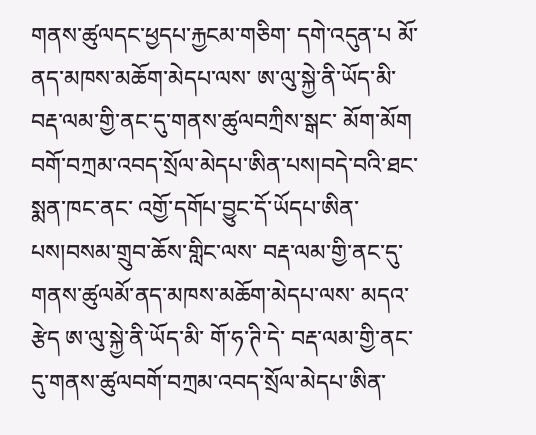གནས་ཚུལདང་ཕྱདཔ་རྐྱངམ་གཅིག་ དགེ་འདུན་པ མོ་ནད་མཁས་མཆོག་མེདཔ་ལས་ ཨ་ལུ་སྐྱེ་ནི་ཡོད་མི་ བརྡ་ལམ་གྱི་ནང་དུ་གནས་ཚུལབཀྲིས་སྒང་ མོག་མོག བགོ་བཀྲམ་འབད་སྲོལ་མེདཔ་ཨིན་པས།བདེ་བའི་ཐང་སྨན་ཁང་ནང་ འགྱོ་དགོཔ་བྱུང་དོ་ཡོདཔ་ཨིན་པས།བསམ་གྲུབ་ཆོས་གླིང་ལས་ བརྡ་ལམ་གྱི་ནང་དུ་གནས་ཚུལམོ་ནད་མཁས་མཆོག་མེདཔ་ལས་ མདའ་རྩེད ཨ་ལུ་སྐྱེ་ནི་ཡོད་མི་ གོ་ཧ་ཊི་དེ་ བརྡ་ལམ་གྱི་ནང་དུ་གནས་ཚུལབགོ་བཀྲམ་འབད་སྲོལ་མེདཔ་ཨིན་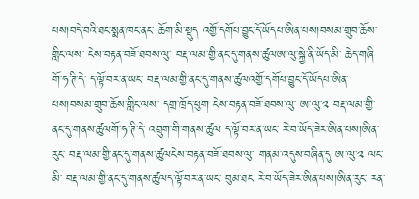པས།བདེ་བའི་ཐང་སྨན་ཁང་ནང་ ཆོག་མི་སྡུད འགྱོ་དགོཔ་བྱུང་དོ་ཡོདཔ་ཨིན་པས།བསམ་གྲུབ་ཆོས་གླིང་ལས་ ངེས་བརྟན་བཟོ་ཐབས་ལུ་ བརྡ་ལམ་གྱི་ནང་དུ་གནས་ཚུལཨ་ལུ་སྐྱེ་ནི་ཡོད་མི་ ཆེད་གཞི གོ་ཧ་ཊི་དེ་ ད་ལྟོ་བར་ན་ཡང་ བརྡ་ལམ་གྱི་ནང་དུ་གནས་ཚུལའགྱོ་དགོཔ་བྱུང་དོ་ཡོདཔ་ཨིན་པས།བསམ་གྲུབ་ཆོས་གླིང་ལས་ དགྲ་ཁྲོད་ཕུག ངེས་བརྟན་བཟོ་ཐབས་ལུ་ ཨ་ལུ་༢ བརྡ་ལམ་གྱི་ནང་དུ་གནས་ཚུལགོ་ཧ་ཊི་དེ་ འབྲུག་གི་གནས་ཚུལ ད་ལྟོ་བར་ན་ཡང་ རེ་བ་ཡོད་ཟེར་ཨིན་པས།ཨིན་རུང་ བརྡ་ལམ་གྱི་ནང་དུ་གནས་ཚུལངེས་བརྟན་བཟོ་ཐབས་ལུ་ གནམ་འདུས་བཞིན་དུ ཨ་ལུ་༢ ལང་མི་ བརྡ་ལམ་གྱི་ནང་དུ་གནས་ཚུལད་ལྟོ་བར་ན་ཡང་ བུམ་ཐང རེ་བ་ཡོད་ཟེར་ཨིན་པས།ཨིན་རུང་ རན་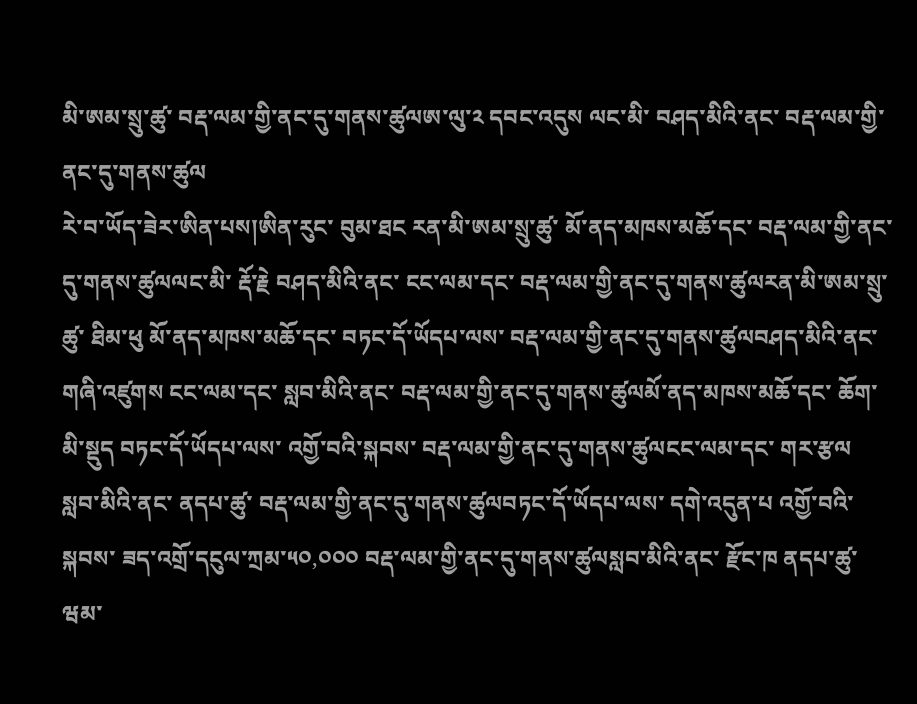མི་ཨམ་སྲུ་ཚུ་ བརྡ་ལམ་གྱི་ནང་དུ་གནས་ཚུལཨ་ལུ་༢ དབང་འདུས ལང་མི་ བཤད་མིའི་ནང་ བརྡ་ལམ་གྱི་ནང་དུ་གནས་ཚུལ
རེ་བ་ཡོད་ཟེར་ཨིན་པས།ཨིན་རུང་ བུམ་ཐང རན་མི་ཨམ་སྲུ་ཚུ་ མོ་ནད་མཁས་མཆོ་དང་ བརྡ་ལམ་གྱི་ནང་དུ་གནས་ཚུལལང་མི་ རྡོ་རྗེ བཤད་མིའི་ནང་ ངང་ལམ་དང་ བརྡ་ལམ་གྱི་ནང་དུ་གནས་ཚུལརན་མི་ཨམ་སྲུ་ཚུ་ ཐིམ་ཕུ མོ་ནད་མཁས་མཆོ་དང་ བཏང་དོ་ཡོདཔ་ལས་ བརྡ་ལམ་གྱི་ནང་དུ་གནས་ཚུལབཤད་མིའི་ནང་ གཞི་འཛུགས ངང་ལམ་དང་ སླབ་མིའི་ནང་ བརྡ་ལམ་གྱི་ནང་དུ་གནས་ཚུལམོ་ནད་མཁས་མཆོ་དང་ ཆོག་མི་སྡུད བཏང་དོ་ཡོདཔ་ལས་ འགྱོ་བའི་སྐབས་ བརྡ་ལམ་གྱི་ནང་དུ་གནས་ཚུལངང་ལམ་དང་ གར་རྩལ སླབ་མིའི་ནང་ ནདཔ་ཚུ་ བརྡ་ལམ་གྱི་ནང་དུ་གནས་ཚུལབཏང་དོ་ཡོདཔ་ལས་ དགེ་འདུན་པ འགྱོ་བའི་སྐབས་ ཟད་འགྲོ་དངུལ་ཀྲམ་༥༠,༠༠༠ བརྡ་ལམ་གྱི་ནང་དུ་གནས་ཚུལསླབ་མིའི་ནང་ རྫོང་ཁ ནདཔ་ཚུ་ ཝམ་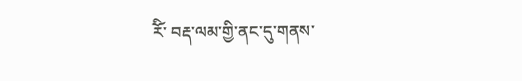རོི་ བརྡ་ལམ་གྱི་ནང་དུ་གནས་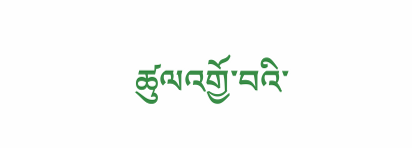ཚུལའགྱོ་བའི་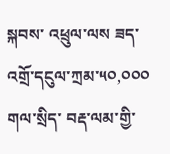སྐབས་ འཕྲུལ་ལས ཟད་འགྲོ་དངུལ་ཀྲམ་༥༠,༠༠༠ གལ་སྲིད་ བརྡ་ལམ་གྱི་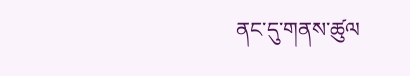ནང་དུ་གནས་ཚུལ